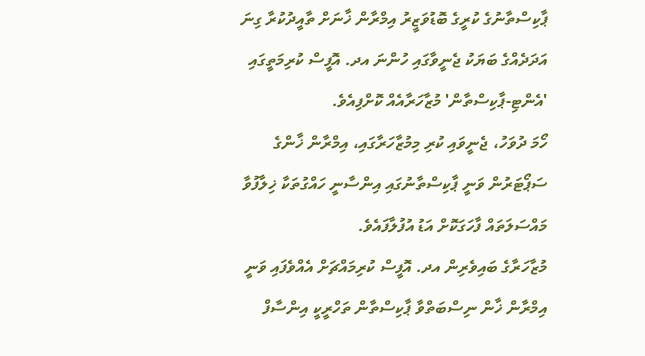ޕާކިސްތާނުގެ ކުރީގެ ބޮޑުވަޒީރު އިމްރާން ޚާނަށް ތާއީދުކުރާ ގިނަ އަދަދެއްގެ ބަޔަކު ޖެނީވާގައި ހުންނަ އދ. އޮފީސް ކުރިމަތީގައި 'އެންޓި-ޕާކިސްތާން' މުޒާހަރާއެއް ކޮށްފިއެވެ.
ހޯމަ ދުވަހު، ޖެނީވައި ކުރި މިމުޒާހަރާގައި، އިމްރާން ޚާންގެ ސަޕޯޓަރުން ވަނީ ޕާކިސްތާނުގައި އިންސާނީ ހައްގުތަކާ ޚިލާފުވާ މައްސަލަތައް ފާހަގަކޮށް އަޑު އުފުލާފައެވެ.
މުޒާހަރާގެ ބައިވެރިން އދ. އޮފީސް ކުރިމައްޗަށް އެއްވެފައި ވަނީ އިމްރާން ޚާން ނިސްބަތްވާ ޕާކިސްތާން ތަހްރީކީ އިންސާފް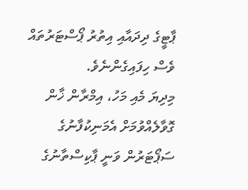ޕާޓީގެ ދިދައާއި އިތުރު ޕޯސްޓަރުތައް ވެސް ހިފައިގެންނެވެ.
މިދިޔަ މެއި މަހު، އިމްރާން ޚާން ގޮވާލެއްވުމަށް އެމަނިކުފާނުގެ ސަޕޯޓަރުން ވަނީ ޕާކިސްތާނުގެ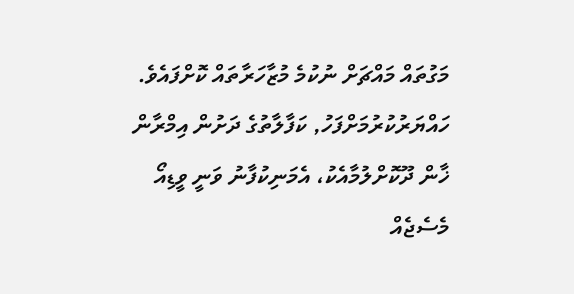މަގުތައް މައްޗަށް ނުކުމެ މުޒާހަރާތައް ކޮށްފައެވެ.
ހައްޔަރުކުރުމަށްފަހު, ކަފާލާތުގެ ދަށުން އިމްރާން ޚާން ދޫކޮށްލުމާއެކު، އެމަނިކުފާނު ވަނީ ވީޑިއޯ މެސެޖެއް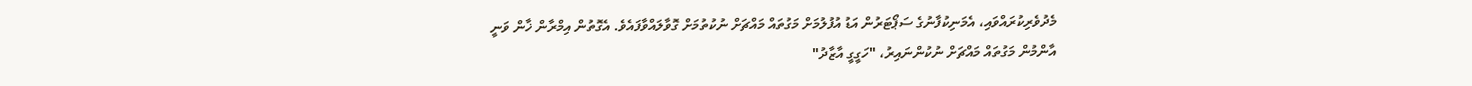މެދުވެރިކުރައްވައި، އެމަނިކުފާނުގެ ސަޕޯޓަރުން އަޑު އުފުލުމަށް މަގުތައް މައްޗަށް ނުކުތުމަށް ގޮވާލައްވާފައެވެ. އެގޮތުން އިމްރާން ޚާން ވަނީ އާންމުން މަގުތައް މައްޗަށް ނުކުންނައިރު، "ހަގީގީ އާޒާދު"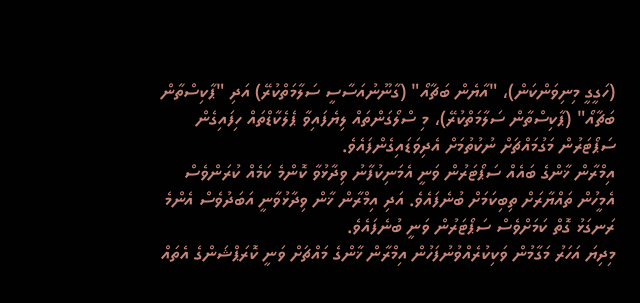(ހަގީގީ މިނިވަންކަން)، "އާޔެން ބަޗާއޯ" (ގާނޫނުއަސާސީ ސަލާމަތްކުރޭ) އަދި "ޕާކިސްތާން ބަޗާއޯ" (ޕާކިސްތާން ސަލާމަތްކުރޭ)، މި ސްލޯގަންތައް ލިޔެފައިވާ ޕެލެކާޑްތައް ހިފައިގެން ސަޕޯޓަރުން މަގުމައްޗަށް ނުކުތުމަށް އެދިވަޑައިގެންފައެވެ.
އިމްރާން ޚާންގެ ބައެއް ސަޕޯޓަރުން ވަނީ އެމަނިކުފާނު ވިދާޅުވާ ކޮންމެ ކަމެއް ކުރަންވެސް އެމީހުން ތައްޔާރަށް ތިބިކަމަށް ބުނެފައެވެ. އަދި އިމްރާން ޚާން ވިދާޅުވާނީ އަބަދުވެސް އެންމެ ރަނގަޅު ގޮތް ކަމަށްވެސް ސަޕޯޓަރުން ވަނީ ބުނެފައެވެ.
މިދިޔަ އަހަރު މަގާމުން ވަކިކުރެއްވުނުފަހުން އިމްރާން ޚާންގެ މައްޗަށް ވަނީ ކޮރަޕްޝަންގެ އެތައް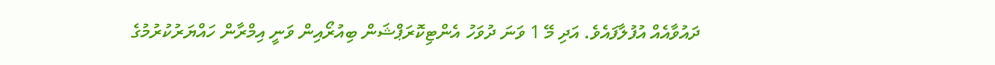ދައުވާއެއް އުފުލާފައެވެ. އަދި މޭ 1 ވަނަ ދުވަހު އެންޓިކޮރަޕްޝަން ބިއުރޯއިން ވަނީ އިމްރާން ހައްޔަރުކުރުމުގެ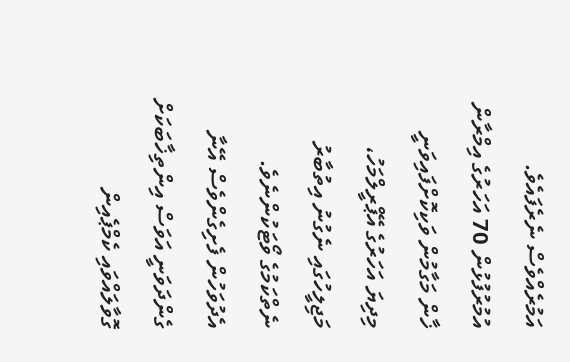އަމުރެއްވެސް ނެރެފައެވެ.
އުމުރުފުޅުން 70 އަހަރުގެ އިމްރާން ޚާން މަގާމުން ވަކިކޮށްފައިވަނީ މިދިޔަ އަހަރުގެ އޭޕްރީލްމަހު، މަޖިލީހުގައި ނެގުނު އިތުބާރު ނެތްކަމުގެ ވޯޓަކުންނެވެ. އެދުވަހުން ފެށިގެންވެސް އޭނާ ގެންދަވަނީ އަވަސް އިންތިޚާބަކަށް ގޮވާލައްވައި ކެމްޕެއިން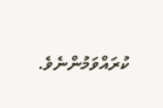ކުރައްވަމުންނެވެ.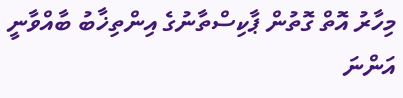މިހާރު އޮތް ގޮތުން ޕާކިސްތާނުގެ އިންތިޚާބު ބާއްވާނީ އަންނަ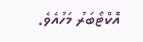އޮކްޓޯބަރު މަހުއެވެ.